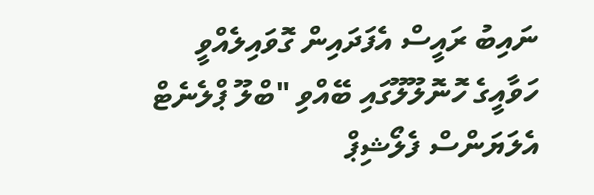ނައިބު ރައީސް އެފަދައިން ގޮވައިލެއްވީ ހަވާއީގެ ހޮނޮލޫލޫގައި ބޭއްވި "ބްލޫ ޕްލެނެޓް އެލަޔަންސް ފެލޯޝިޕް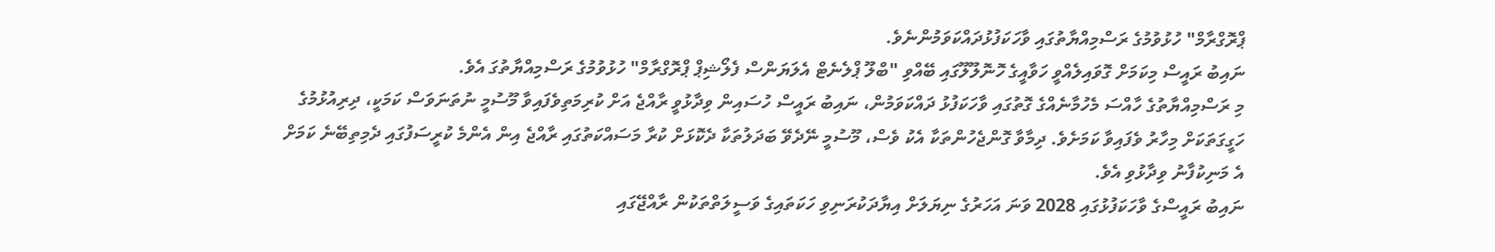ޕްރޮގްރާމް" ހުޅުވުމުގެ ރަސްމިއްޔާތުގައި ވާހަކަފުޅުދައްކަވަމުންނެވެ.
ނައިބު ރައީސް މިކަމަށް ގޮވައިލެއްވީ ހަވާއީގެ ހޮނޮލޫލޫގައި ބޭއްވި "ބްލޫ ޕްލެނެޓް އެލަޔަންސް ފެލޯޝިޕް ޕްރޮގްރާމް" ހުޅުވުމުގެ ރަސްމިއްޔާތުގަ އެވެ.
މި ރަސްމިއްޔާތުގެ ހާއްސަ މެހުމާނެއްގެ ގޮތުގައި ވާހަކަފުޅު ދައްކަވަމުން، ނައިބު ރައީސް ހުސައިން ވިދާޅުވީ ރާއްޖެ އަށް ކުރިމަތިވެފައިވާ މޫސުމީ ނުތަނަވަސް ކަމަކީ، ދިރިއުޅުމުގެ ހަގީގަތަކަށް މިހާރު ވެފައިވާ ކަމަށެވެ. ދިމާވާ ގޮންޖެހުންތަކާ އެކު ވެސް، މޫސުމީ ނޭދެވޭ ބަދަލުތަކާ ދެކޮޅަށް ކުރާ މަސައްކަތުގައި ރާއްޖެ އިން އެންމެ ކުރީސަފުގައި ދެމިތިބޭނެ ކަމަށް އެ މަނިކުފާނު ވިދާޅުވި އެވެ.
ނައިބު ރައީސްގެ ވާހަކަފުޅުގައި 2028 ވަނަ އަހަރުގެ ނިޔަލަށް އިޔާދަކުރަނިވި ހަކަތައިގެ ވަސީލަތްތަކުން ރާއްޖޭގައި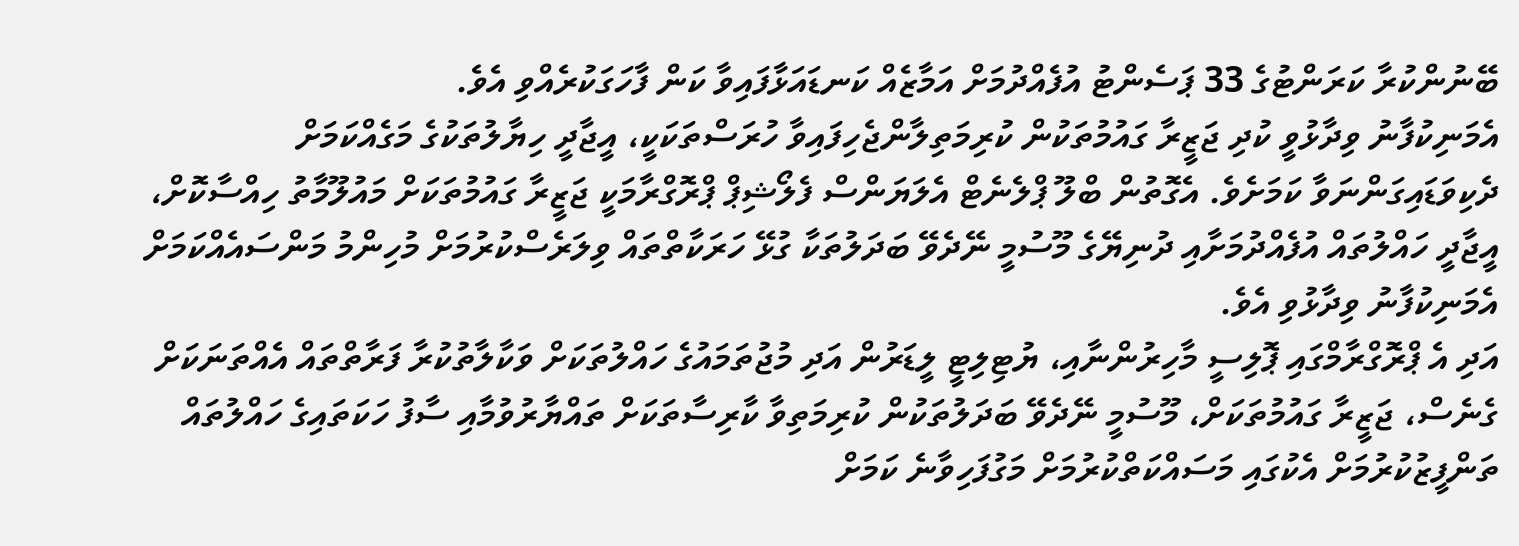ބޭނުންކުރާ ކަރަންޓުގެ 33 ޕަސެންޓު އުފެއްދުމަށް އަމާޒެއް ކަނޑައަޅާފައިވާ ކަން ފާހަގަކުރެއްވި އެވެ.
އެމަނިކުފާނު ވިދާޅުވީ ކުދި ޖަޒީރާ ގައުމުތަކުން ކުރިމަތިލާންޖެހިފައިވާ ހުރަސްތަކަކީ، އީޖާދީ ހިޔާލުތަކުގެ މަގެއްކަމަށް ދެކިވަޑައިގަންނަވާ ކަމަށެވެ. އެގޮތުން ބްލޫ ޕްލެނެޓް އެލަޔަންސް ފެލޯޝިޕް ޕްރޮގްރާމަކީ ޖަޒީރާ ގައުމުތަކަށް މައުލޫމާތު ހިއްސާކޮށް، އީޖާދީ ހައްލުތައް އުފެއްދުމަށާއި ދުނިޔޭގެ މޫސުމީ ނޭދެވޭ ބަދަލުތަކާ ގުޅޭ ހަރަކާތްތައް ވިލަރެސްކުރުމަށް މުހިންމު މަންސައެއްކަމަށް އެމަނިކުފާނު ވިދާޅުވި އެވެ.
އަދި އެ ޕްރޮގްރާމްގައި ޕޮލިސީ މާހިރުންނާއި، ޔުޓިލިޓީ ލީޑަރުން އަދި މުޖުތަމައުގެ ހައްލުތަކަށް ވަކާލާތުކުރާ ފަރާތްތައް އެއްތަނަކަށް ގެނެސް، ޖަޒީރާ ގައުމުތަކަށް، މޫސުމީ ނޭދެވޭ ބަދަލުތަކުން ކުރިމަތިވާ ކާރިސާތަކަށް ތައްޔާރުވުމާއި ސާފު ހަކަތައިގެ ހައްލުތައް ތަންފީޒުކުރުމަށް އެކުގައި މަސައްކަތްކުރުމަށް މަގުފަހިވާނެ ކަމަށް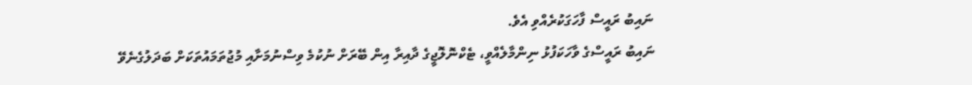ނައިބު ރައީސް ފާހަގަކުރެއްވި އެވެ.
ނައިބު ރައީސްގެ ވާހަކަފުޅު ނިންމާލެއްވީ، ޓެކްނޮލޮޖީގެ ދާއިރާ އިން ބޭރަށް ނުކުމެ ވިސްނުމަށާއި މުޖުތަމައުތަކަށް ބަދަލުގެނެވޭ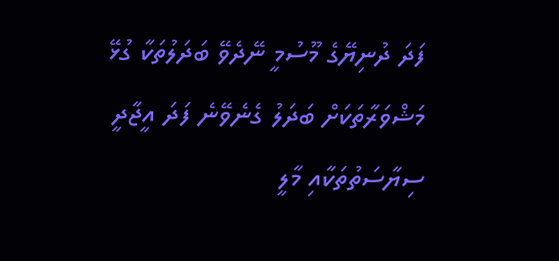ފަދަ ދުނިޔޭގެ މޫސުމީ ނޭދެވޭ ބަދަލުތަކާ ގުޅޭ މަޝްވަރާތަކަށް ބަދަލު ގެނެވޭނެ ފަދަ އީޖާދީ ސިޔާސަތުތަކާއި މާލީ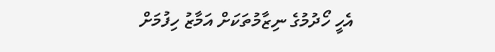އެހީ ހޯދުމުގެ ނިޒާމުތަކަށް އަމާޒު ހިފުމަށް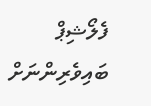ފެލޯޝިޕް ބައިވެރިންނަށް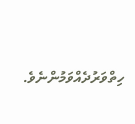ހިތްވަރުދެއްވަމުންނެވެ.